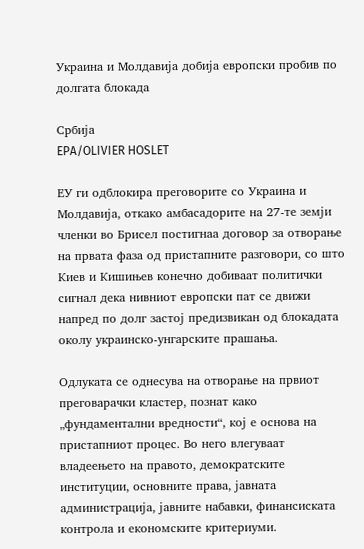Украина и Молдавија добија европски пробив по долгата блокада

Србија
EPA/OLIVIER HOSLET

ЕУ ги одблокира преговорите со Украина и Молдавија, откако амбасадорите на 27-те земји членки во Брисел постигнаа договор за отворање на првата фаза од пристапните разговори, со што Киев и Кишињев конечно добиваат политички сигнал дека нивниот европски пат се движи напред по долг застој предизвикан од блокадата околу украинско-унгарските прашања.

Одлуката се однесува на отворање на првиот преговарачки кластер, познат како „фундаментални вредности“, кој е основа на пристапниот процес. Во него влегуваат владеењето на правото, демократските институции, основните права, јавната администрација, јавните набавки, финансиската контрола и економските критериуми.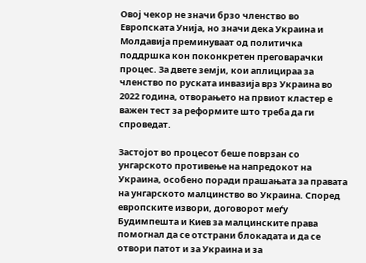Овој чекор не значи брзо членство во Европската Унија, но значи дека Украина и Молдавија преминуваат од политичка поддршка кон поконкретен преговарачки процес. За двете земји, кои аплицираа за членство по руската инвазија врз Украина во 2022 година, отворањето на првиот кластер е важен тест за реформите што треба да ги спроведат.

Застојот во процесот беше поврзан со унгарското противење на напредокот на Украина, особено поради прашањата за правата на унгарското малцинство во Украина. Според европските извори, договорот меѓу Будимпешта и Киев за малцинските права помогнал да се отстрани блокадата и да се отвори патот и за Украина и за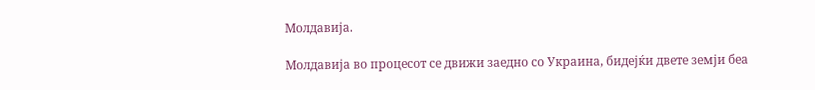Молдавија.

Молдавија во процесот се движи заедно со Украина, бидејќи двете земји беа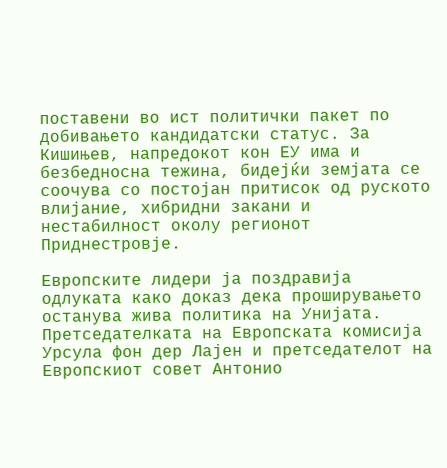поставени во ист политички пакет по добивањето кандидатски статус. За Кишињев, напредокот кон ЕУ има и безбедносна тежина, бидејќи земјата се соочува со постојан притисок од руското влијание, хибридни закани и нестабилност околу регионот Приднестровје.

Европските лидери ја поздравија одлуката како доказ дека проширувањето останува жива политика на Унијата. Претседателката на Европската комисија Урсула фон дер Лајен и претседателот на Европскиот совет Антонио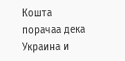Кошта порачаа дека Украина и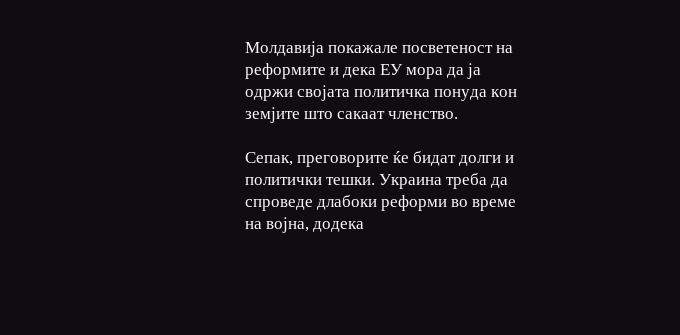Молдавија покажале посветеност на реформите и дека ЕУ мора да ја одржи својата политичка понуда кон земјите што сакаат членство.

Сепак, преговорите ќе бидат долги и политички тешки. Украина треба да спроведе длабоки реформи во време на војна, додека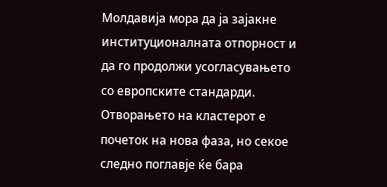Молдавија мора да ја зајакне институционалната отпорност и да го продолжи усогласувањето со европските стандарди. Отворањето на кластерот е почеток на нова фаза, но секое следно поглавје ќе бара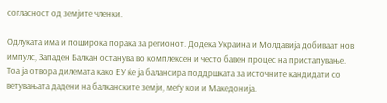согласност од земјите членки.

Одлуката има и поширока порака за регионот. Додека Украина и Молдавија добиваат нов импулс, Западен Балкан останува во комплексен и често бавен процес на пристапување. Тоа ја отвора дилемата како ЕУ ќе ја балансира поддршката за источните кандидати со ветувањата дадени на балканските земји, меѓу кои и Македонија.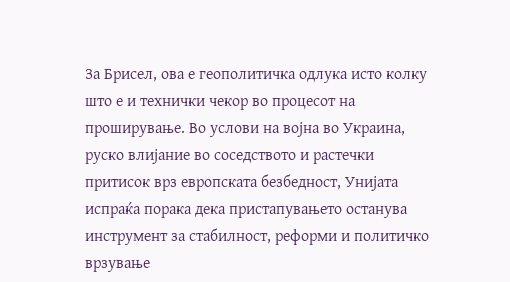За Брисел, ова е геополитичка одлука исто колку што е и технички чекор во процесот на проширување. Во услови на војна во Украина, руско влијание во соседството и растечки притисок врз европската безбедност, Унијата испраќа порака дека пристапувањето останува инструмент за стабилност, реформи и политичко врзување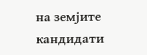на земјите кандидати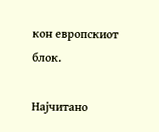кон европскиот блок.

Најчитано